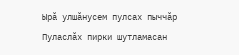Ырă улшăнусем пулсах пыччăр
Пуласлăх пирки шутламасан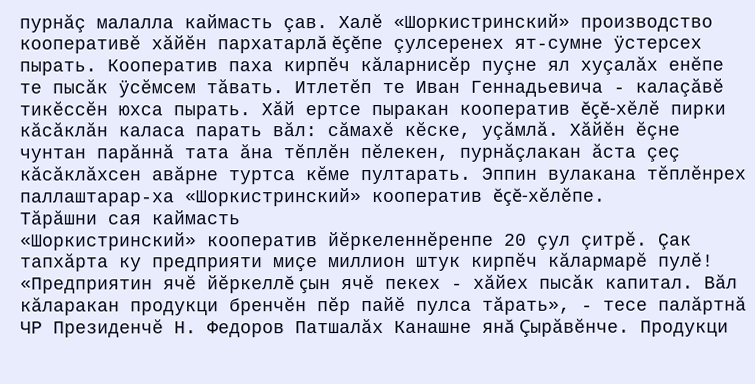пурнăç малалла каймасть çав. Халĕ «Шоркистринский» производство кооперативĕ хăйĕн пархатарлă ĕçĕпе çулсеренех ят-сумне ÿстерсех пырать. Кооператив паха кирпĕч кăларнисĕр пуçне ял хуçалăх енĕпе те пысăк ÿсĕмсем тăвать. Итлетĕп те Иван Геннадьевича - калаçăвĕ тикĕссĕн юхса пырать. Хăй ертсе пыракан кооператив ĕçĕ-хĕлĕ пирки кăсăклăн каласа парать вăл: сăмахĕ кĕске, уçăмлă. Хăйĕн ĕçне чунтан парăннă тата ăна тĕплĕн пĕлекен, пурнăçлакан ăста çеç кăсăклăхсен авăрне туртса кĕме пултарать. Эппин вулакана тĕплĕнрех паллаштарар-ха «Шоркистринский» кооператив ĕçĕ-хĕлĕпе.
Тăрăшни сая каймасть
«Шоркистринский» кооператив йĕркеленнĕренпе 20 çул çитрĕ. Çак тапхăрта ку предприяти миçе миллион штук кирпĕч кăлармарĕ пулĕ! «Предприятин ячĕ йĕркеллĕ çын ячĕ пекех - хăйех пысăк капитал. Вăл кăларакан продукци бренчĕн пĕр пайĕ пулса тăрать», - тесе палăртнă ЧР Президенчĕ Н. Федоров Патшалăх Канашне янă Çырăвĕнче. Продукци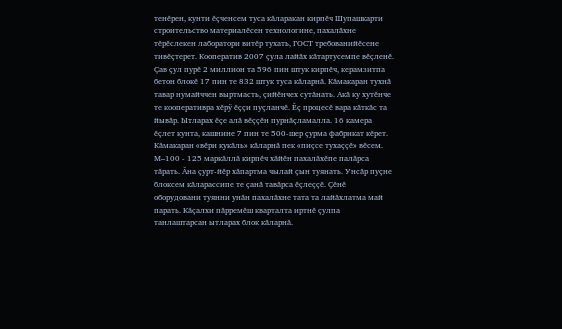тенĕрен, кунти ĕçченсем туса кăларакан кирпĕч Шупашкарти строительство материалĕсен технологине, пахалăхне тĕрĕслекен лаборатори витĕр тухать, ГОСТ требованийĕсене тивĕçтерет. Кооператив 2007 çула лайăх кăтартусемпе вĕçленĕ. Çав çул пурĕ 2 миллион та 596 пин штук кирпĕч, керамзитпа бетон блокĕ 17 пин те 832 штук туса кăларнă. Кăмакаран тухнă тавар нумайччен выртмасть, çийĕнчех сутăнать. Акă ку хутĕнче те кооперативра хĕрÿ ĕççи пуçланчĕ. Ĕç процесĕ вара кăткăс та йывăр. Ытларах ĕçе алă вĕççĕн пурнăçламалла. 16 камера ĕçлет кунта, кашнине 7 пин те 500-шер çурма фабрикат кĕрет. Кăмакаран «вĕри кукăль» кăларнă пек «пиçсе тухаççĕ» вĕсем. М–100 - 125 маркăллă кирпĕч хăйĕн пахалăхĕпе палăрса тăрать. Ăна çурт-йĕр хăпартма чылай çын туянать. Унсăр пуçне блоксем кăларассипе те çанă тавăрса ĕçлеççĕ. Çĕнĕ оборудовани туянни унăн пахалăхне тата та лайăхлатма май парать. Кăçалхи пăрремĕш кварталта иртнĕ çулпа танлаштарсан ытларах блок кăларнă.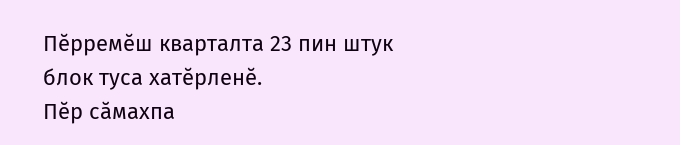Пĕрремĕш кварталта 23 пин штук блок туса хатĕрленĕ.
Пĕр сăмахпа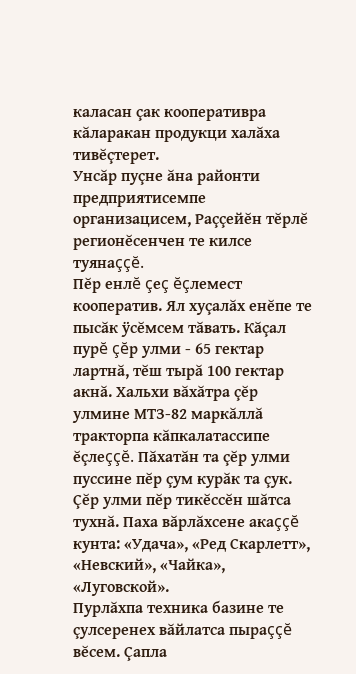каласан çак кооперативра кăларакан продукци халăха тивĕçтерет.
Унсăр пуçне ăна районти предприятисемпе организацисем, Раççейĕн тĕрлĕ регионĕсенчен те килсе туянаççĕ.
Пĕр енлĕ çеç ĕçлемест кооператив. Ял хуçалăх енĕпе те пысăк ÿсĕмсем тăвать. Кăçал пурĕ çĕр улми - 65 гектар лартнă, тĕш тырă 100 гектар акнă. Хальхи вăхăтра çĕр улмине МТЗ-82 маркăллă тракторпа кăпкалатассипе ĕçлеççĕ. Пăхатăн та çĕр улми пуссине пĕр çум курăк та çук. Çĕр улми пĕр тикĕссĕн шăтса тухнă. Паха вăрлăхсене акаççĕ кунта: «Удача», «Ред Скарлетт», «Невский», «Чайка», «Луговской».
Пурлăхпа техника базине те çулсеренех вăйлатса пыраççĕ вĕсем. Çапла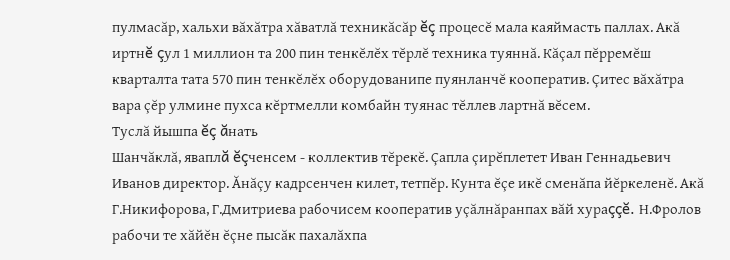пулмасăр, хальхи вăхăтра хăватлă техникăсăр ĕç процесĕ мала каяймасть паллах. Акă иртнĕ çул 1 миллион та 200 пин тенкĕлĕх тĕрлĕ техника туяннă. Кăçал пĕрремĕш кварталта тата 570 пин тенкĕлĕх оборудованипе пуянланчĕ кооператив. Çитес вăхăтра вара çĕр улмине пухса кĕртмелли комбайн туянас тĕллев лартнă вĕсем.
Туслă йышпа ĕç ăнать
Шанчăклă, яваплă ĕçченсем - коллектив тĕрекĕ. Çапла çирĕплетет Иван Геннадьевич Иванов директор. Ăнăçу кадрсенчен килет, тетпĕр. Кунта ĕçе икĕ сменăпа йĕркеленĕ. Акă Г.Никифорова, Г.Дмитриева рабочисем кооператив уçăлнăранпах вăй хураççĕ. Н.Фролов рабочи те хăйĕн ĕçне пысăк пахалăхпа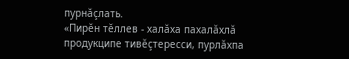пурнăçлать.
«Пирĕн тĕллев - халăха пахалăхлă продукципе тивĕçтересси, пурлăхпа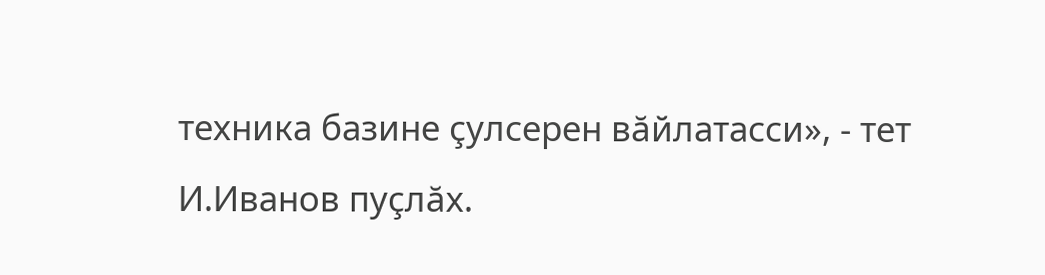техника базине çулсерен вăйлатасси», - тет И.Иванов пуçлăх.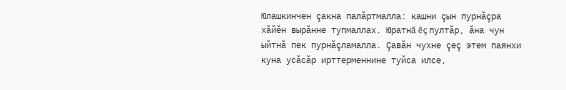Юлашкинчен çакна палăртмалла: кашни çын пурнăçра хăйĕн вырăнне тупмаллах. Юратнă ĕç пултăр, ăна чун ыйтнă пек пурнăçламалла. Çавăн чухне çеç этем паянхи куна усăсăр ирттерменнине туйса илсе,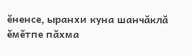ĕненсе, ыранхи куна шанчăклă ĕмĕтпе пăхма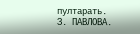пултарать.
З. ПАВЛОВА.